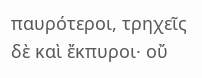παυρότεροι, τρηχεῖς δὲ καὶ ἔκπυροι· οὔ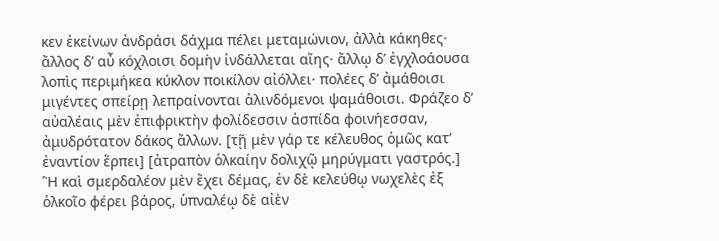κεν ἐκείνων ἀνδράσι δάχμα πέλει μεταμώνιον, ἀλλὰ κάκηθες· ἄλλος δ’ αὖ κόχλοισι δομὴν ἰνδάλλεται αἴης· ἄλλῳ δ’ ἐγχλοάουσα λοπὶς περιμήκεα κύκλον ποικίλον αἰόλλει· πολέες δ’ ἀμάθοισι μιγέντες σπείρῃ λεπραίνονται ἀλινδόμενοι ψαμάθοισι. Φράζεο δ’ αὐαλέαις μὲν ἐπιφρικτὴν φολίδεσσιν ἀσπίδα φοινήεσσαν, ἀμυδρότατον δάκος ἄλλων. [τῇ μὲν γάρ τε κέλευθος ὁμῶς κατ’ ἐναντίον ἕρπει] [ἀτραπὸν ὁλκαίην δολιχῷ μηρύγματι γαστρός.] Ἣ καὶ σμερδαλέον μὲν ἔχει δέμας, ἐν δὲ κελεύθῳ νωχελὲς ἐξ ὁλκοῖο φέρει βάρος, ὑπναλέῳ δὲ αἰὲν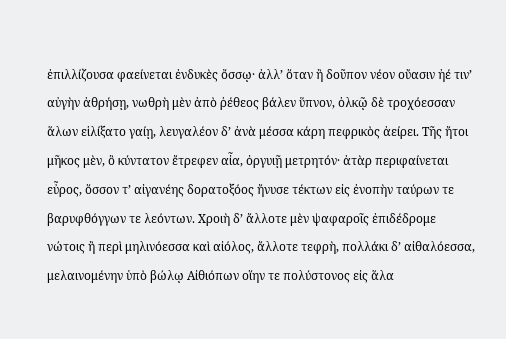ἐπιλλίζουσα φαείνεται ἐνδυκὲς ὄσσῳ· ἀλλ’ ὅταν ἢ δοῦπον νέον οὔασιν ἠέ τιν’ αὐγὴν ἀθρήσῃ, νωθρὴ μὲν ἀπὸ ῥέθεος βάλεν ὕπνον, ὁλκῷ δὲ τροχόεσσαν ἅλων εἱλίξατο γαίῃ, λευγαλέον δ’ ἀνὰ μέσσα κάρη πεφρικὸς ἀείρει. Τῆς ἤτοι μῆκος μὲν, ὃ κύντατον ἔτρεφεν αἶα, ὀργυιῇ μετρητόν· ἀτὰρ περιφαίνεται εὖρος, ὅσσον τ’ αἰγανέης δορατοξόος ἤνυσε τέκτων εἰς ἐνοπὴν ταύρων τε βαρυφθόγγων τε λεόντων. Χροιὴ δ’ ἄλλοτε μὲν ψαφαροῖς ἐπιδέδρομε νώτοις ἢ περὶ μηλινόεσσα καὶ αἰόλος, ἄλλοτε τεφρὴ, πολλάκι δ’ αἰθαλόεσσα, μελαινομένην ὑπὸ βώλῳ Αἰθιόπων οἵην τε πολύστονος εἰς ἅλα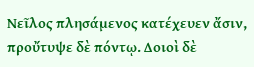Νεῖλος πλησάμενος κατέχευεν ἄσιν, προὔτυψε δὲ πόντῳ. Δοιοὶ δὲ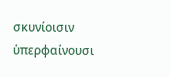σκυνίοισιν ὑπερφαίνουσι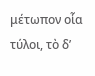μέτωπον οἷα τύλοι, τὸ δ’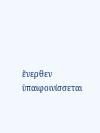ἔνερθεν ὑπαιφοινίσσεται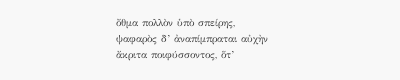ὄθμα πολλὸν ὑπὸ σπείρης, ψαφαρὸς δ’ ἀναπίμπραται αὐχὴν ἄκριτα ποιφύσσοντος, ὅτ’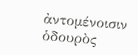ἀντομένοισιν ὁδουρὸς